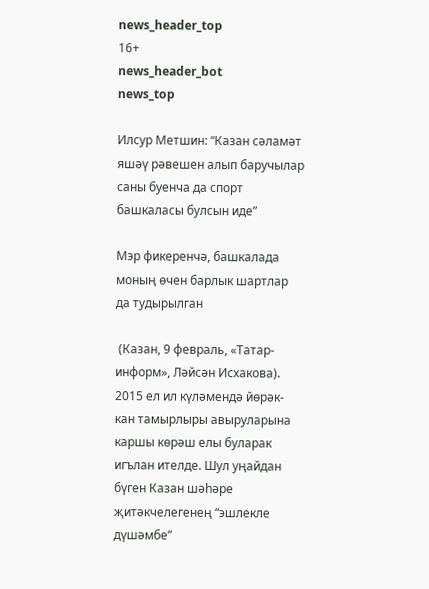news_header_top
16+
news_header_bot
news_top

Илсур Метшин: “Казан сәламәт яшәү рәвешен алып баручылар саны буенча да спорт башкаласы булсын иде”

Мэр фикеренчә, башкалада моның өчен барлык шартлар да тудырылган

 (Казан, 9 февраль, «Татар-информ», Ләйсән Исхакова). 2015 ел ил күләмендә йөрәк-кан тамырлыры авыруларына каршы көрәш елы буларак игълан ителде. Шул уңайдан бүген Казан шәһәре җитәкчелегенең “эшлекле дүшәмбе”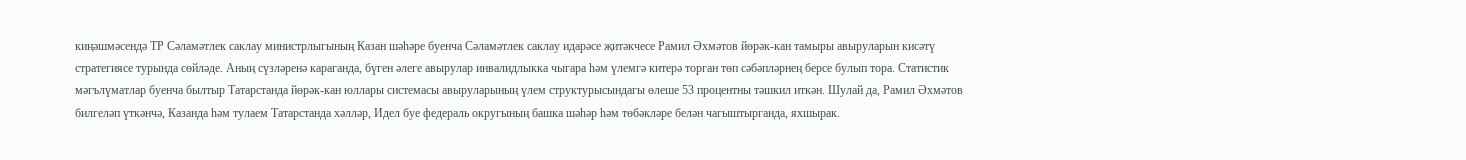киңәшмәсендә ТР Сәламәтлек саклау министрлыгының Казан шәһәре буенча Сәламәтлек саклау идарәсе җитәкчесе Рамил Әхмәтов йөрәк-кан тамыры авыруларын кисәтү стратегиясе турында сөйләде. Аның сүзләренә караганда, бүген әлеге авырулар инвалидлыкка чыгара һәм үлемгә китерә торган төп сәбәпләрнең берсе булып тора. Статистик мәгълүматлар буенча былтыр Татарстанда йөрәк-кан юллары системасы авыруларының үлем структурысындагы өлеше 53 процентны тәшкил иткән. Шулай да, Рамил Әхмәтов билгеләп үткәнчә, Казанда һәм тулаем Татарстанда хәлләр, Идел буе федераль округының башка шәһәр һәм төбәкләре белән чагыштырганда, яхшырак.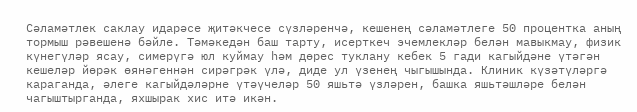Сәламәтлек саклау идарәсе җитәкчесе сүзләренчә, кешенең сәламәтлеге 50 процентка аның тормыш рәвешенә бәйле. Тәмәкедән баш тарту, исерткеч эчемлекләр белән мавыкмау, физик күнегүләр ясау, симерүгә юл куймау һәм дөрес туклану кебек 5 гади кагыйдәне үтәгән кешеләр йөрәк өянәгеннән сирәгрәк үлә, диде ул үзенең чыгышында. Клиник күзәтүләргә караганда, әлеге кагыйдәләрне үтәүчеләр 50 яшьтә үзләрен, башка яшьтәшләре белән чагыштырганда, яхшырак хис итә икән.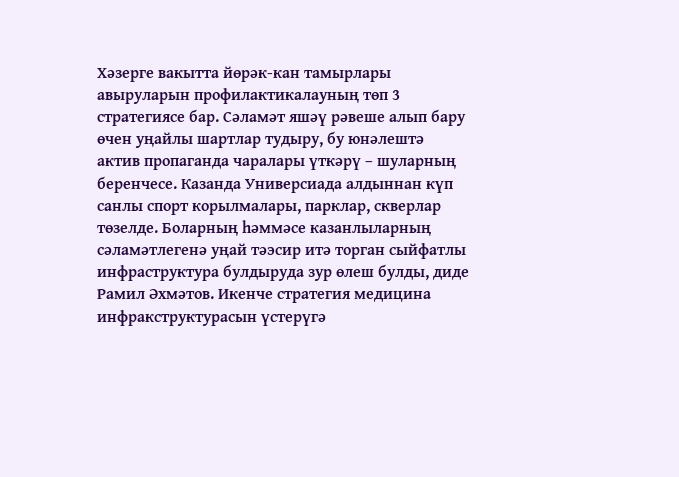Хәзерге вакытта йөрәк-кан тамырлары авыруларын профилактикалауның төп 3 стратегиясе бар. Сәламәт яшәү рәвеше алып бару өчен уңайлы шартлар тудыру, бу юнәлештә актив пропаганда чаралары үткәрү – шуларның беренчесе. Казанда Универсиада алдыннан күп санлы спорт корылмалары, парклар, скверлар төзелде. Боларның һәммәсе казанлыларның сәламәтлегенә уңай тәэсир итә торган сыйфатлы инфраструктура булдыруда зур өлеш булды, диде Рамил Әхмәтов. Икенче стратегия медицина инфракструктурасын үстерүгә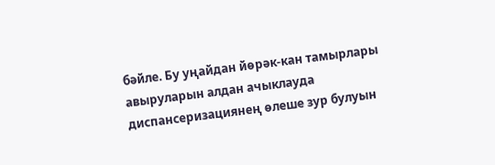бәйле. Бу уңайдан йөрәк-кан тамырлары авыруларын алдан ачыклауда диспансеризациянең өлеше зур булуын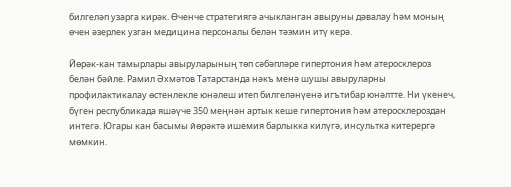билгеләп узарга кирәк. Өченче стратегиягә ачыкланган авыруны дәвалау һәм моның өчен әзерлек узган медицина персоналы белән тәэмин итү керә.

Йөрәк-кан тамырлары авыруларының төп сәбәпләре гипертония һәм атеросклероз белән бәйле. Рамил Әхмәтов Татарстанда нәкъ менә шушы авыруларны профилактикалау өстенлекле юнәлеш итеп билгеләнүенә игътибар юнәлтте. Ни үкенеч, бүген республикада яшәүче 350 меңнән артык кеше гипертония һәм атеросклероздан интегә. Югары кан басымы йөрәктә ишемия барлыкка килүгә, инсультка китерергә мөмкин.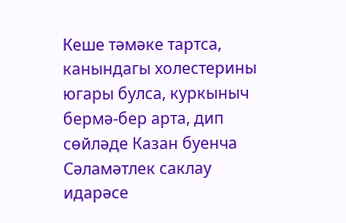Кеше тәмәке тартса, канындагы холестерины югары булса, куркыныч бермә-бер арта, дип сөйләде Казан буенча Сәламәтлек саклау идарәсе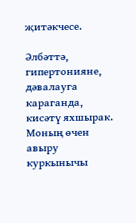җитәкчесе.

Әлбәттә, гипертонияне, дәвалауга караганда, кисәтү яхшырак. Моның өчен авыру куркынычы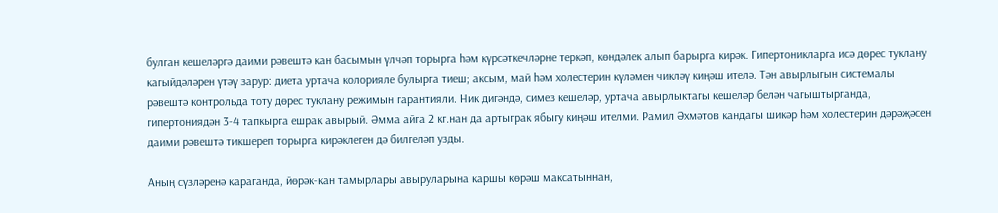булган кешеләргә даими рәвештә кан басымын үлчәп торырга һәм күрсәткечләрне теркәп, көндәлек алып барырга кирәк. Гипертоникларга исә дөрес туклану кагыйдәләрен үтәү зарур: диета уртача колорияле булырга тиеш; аксым, май һәм холестерин күләмен чикләү киңәш ителә. Тән авырлыгын системалы рәвештә контрольда тоту дөрес туклану режимын гарантияли. Ник дигәндә, симез кешеләр, уртача авырлыктагы кешеләр белән чагыштырганда, гипертониядән 3-4 тапкырга ешрак авырый. Әмма айга 2 кг.нан да артыграк ябыгу киңәш ителми. Рамил Әхмәтов кандагы шикәр һәм холестерин дәрәҗәсен даими рәвештә тикшереп торырга кирәклеген дә билгеләп узды.

Аның сүзләренә караганда, йөрәк-кан тамырлары авыруларына каршы көрәш максатыннан,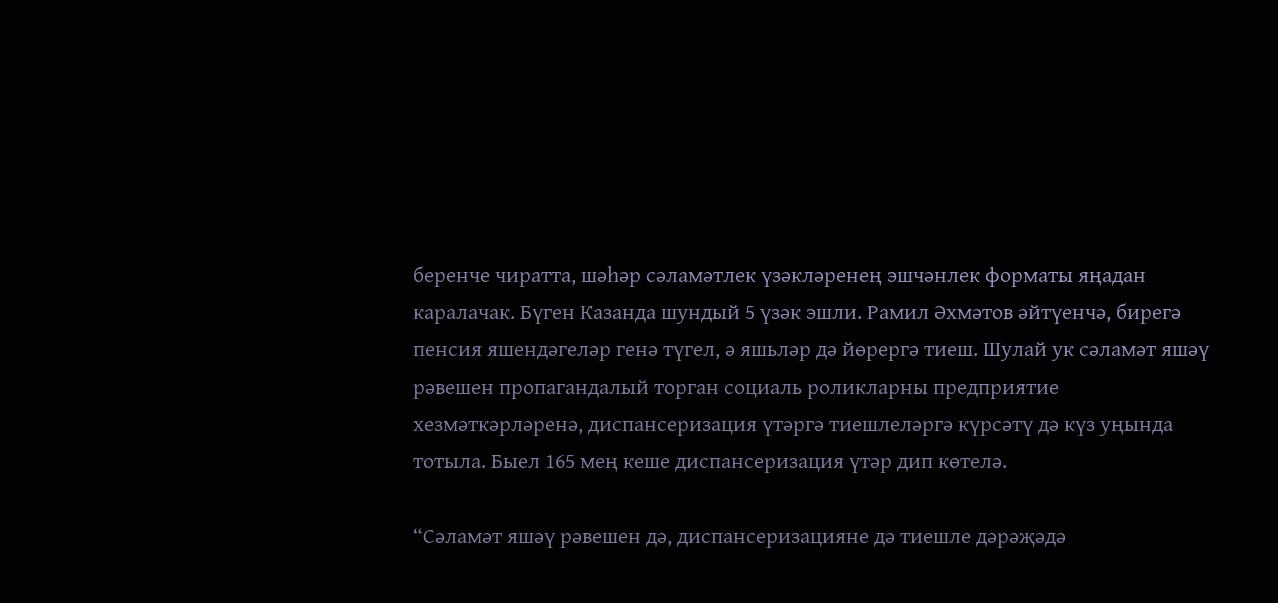беренче чиратта, шәһәр сәламәтлек үзәкләренең эшчәнлек форматы яңадан каралачак. Бүген Казанда шундый 5 үзәк эшли. Рамил Әхмәтов әйтүенчә, бирегә пенсия яшендәгеләр генә түгел, ә яшьләр дә йөрергә тиеш. Шулай ук сәламәт яшәү рәвешен пропагандалый торган социаль роликларны предприятие хезмәткәрләренә, диспансеризация үтәргә тиешлеләргә күрсәтү дә күз уңында тотыла. Быел 165 мең кеше диспансеризация үтәр дип көтелә.

“Сәламәт яшәү рәвешен дә, диспансеризацияне дә тиешле дәрәҗәдә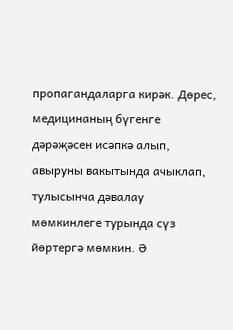пропагандаларга кирәк. Дөрес, медицинаның бүгенге дәрәҗәсен исәпкә алып, авыруны вакытында ачыклап, тулысынча дәвалау мөмкинлеге турында сүз йөртергә мөмкин. Ә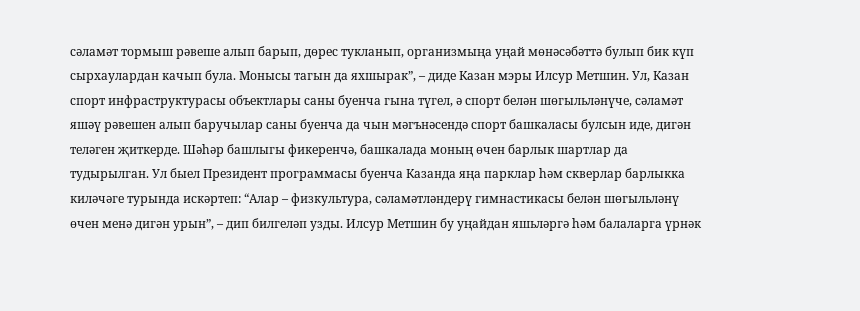сәламәт тормыш рәвеше алып барып, дөрес тукланып, организмыңа уңай мөнәсәбәттә булып бик күп сырхаулардан качып була. Монысы тагын да яхшырак”, – диде Казан мэры Илсур Метшин. Ул, Казан спорт инфраструктурасы объектлары саны буенча гына түгел, ә спорт белән шөгыльләнүче, сәламәт яшәү рәвешен алып баручылар саны буенча да чын мәгънәсендә спорт башкаласы булсын иде, дигән теләген җиткерде. Шәһәр башлыгы фикеренчә, башкалада моның өчен барлык шартлар да тудырылган. Ул быел Президент программасы буенча Казанда яңа парклар һәм скверлар барлыкка киләчәге турында искәртеп: “Алар – физкультура, сәламәтләндерү гимнастикасы белән шөгыльләнү өчен менә дигән урын”, – дип билгеләп узды. Илсур Метшин бу уңайдан яшьләргә һәм балаларга үрнәк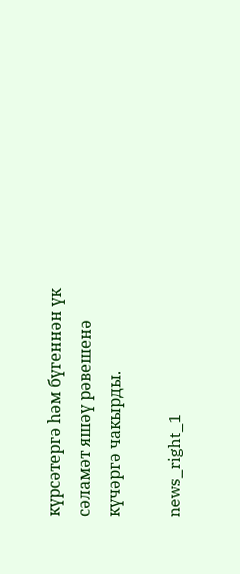күрсәтергә һәм бүгеннән үк сәламәт яшәү рәвешенә күчәргә чакырды.

news_right_1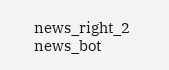news_right_2
news_bot